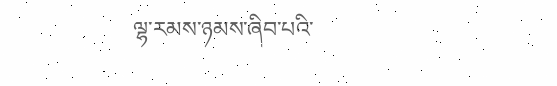ལྷ་རམས་ཉམས་ཞིབ་པའི་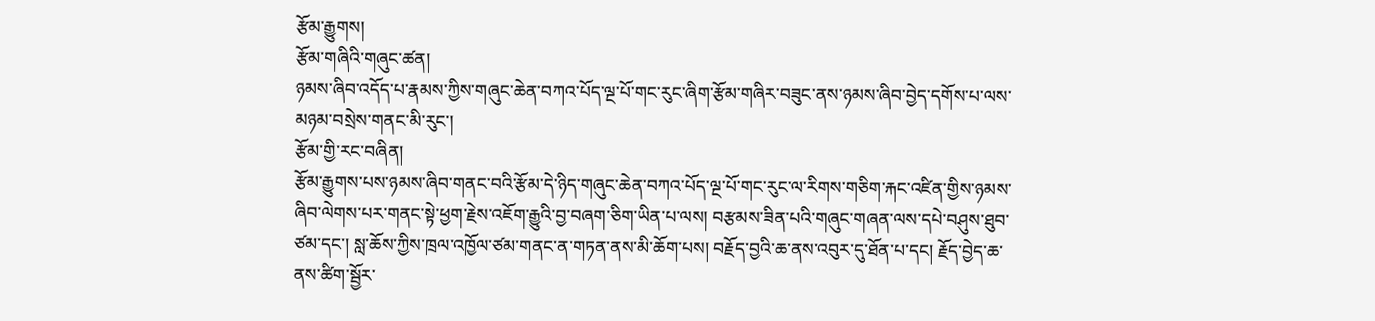རྩོམ་རྒྱུགས།
རྩོམ་གཞིའི་གཞུང་ཚན།
ཉམས་ཞིབ་འདོད་པ་རྣམས་ཀྱིས་གཞུང་ཆེན་བཀའ་པོད་ལྔ་པོ་གང་རུང་ཞིག་རྩོམ་གཞིར་བཟུང་ནས་ཉམས་ཞིབ་བྱེད་དགོས་པ་ལས་མཉམ་བསྲེས་གནང་མི་རུང་།
རྩོམ་གྱི་རང་བཞིན།
རྩོམ་རྒྱུགས་པས་ཉམས་ཞིབ་གནང་བའི་རྩོམ་དེ་ཉིད་གཞུང་ཆེན་བཀའ་པོད་ལྔ་པོ་གང་རུང་ལ་རིགས་གཅིག་རྐང་འཛིན་གྱིས་ཉམས་ཞིབ་ལེགས་པར་གནང་སྟེ་ཕྱག་རྗེས་འཇོག་རྒྱུའི་བྱ་བཞག་ཅིག་ཡིན་པ་ལས། བརྩམས་ཟིན་པའི་གཞུང་གཞན་ལས་དཔེ་བཤུས་ཐུབ་ཙམ་དང་། སླ་ཆོས་ཀྱིས་ཁྲལ་འཁྱོལ་ཙམ་གནང་ན་གཏན་ནས་མི་ཆོག་པས། བརྗོད་བྱའི་ཆ་ནས་འབུར་དུ་ཐོན་པ་དང། རྗོད་བྱེད་ཆ་ནས་ཚིག་སྦྱོར་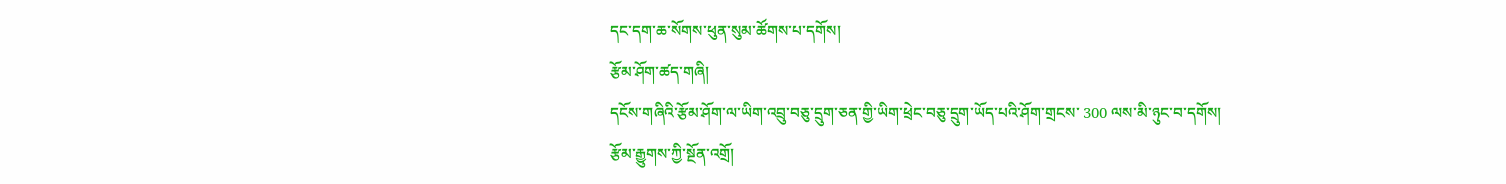དང་དག་ཆ་སོགས་ཕུན་སུམ་ཚོགས་པ་དགོས།
རྩོམ་ཤོག་ཚད་གཞི།
དངོས་གཞིའི་རྩོམ་ཤོག་ལ་ཡིག་འབྲུ་བཅུ་དྲུག་ཅན་གྱི་ཡིག་ཕྲེང་བཅུ་དྲུག་ཡོད་པའི་ཤོག་གྲངས་ 300 ལས་མི་ཉུང་བ་དགོས།
རྩོམ་རྒྱུགས་ཀྱི་སྔོན་འགྲོ།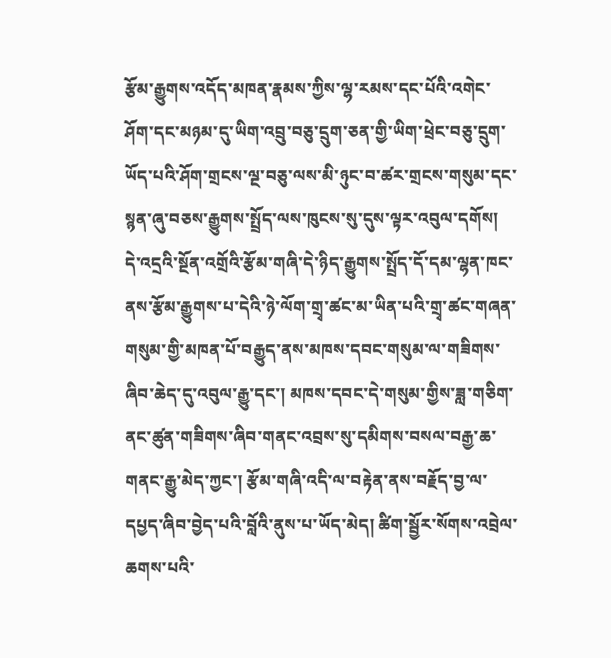རྩོམ་རྒྱུགས་འདོད་མཁན་རྣམས་ཀྱིས་ལྷ་རམས་དང་པོའི་འགེང་ཤོག་དང་མཉམ་དུ་ཡིག་འབྲུ་བཅུ་དྲུག་ཅན་གྱི་ཡིག་ཕྲེང་བཅུ་དྲུག་ཡོད་པའི་ཤོག་གྲངས་ལྔ་བཅུ་ལས་མི་ཉུང་བ་ཚར་གྲངས་གསུམ་དང་སྙན་ཞུ་བཅས་རྒྱུགས་སྤྲོད་ལས་ཁུངས་སུ་དུས་ལྟར་འབུལ་དགོས། དེ་འདྲའི་སྔོན་འགྲོའི་རྩོམ་གཞི་དེ་ཉིད་རྒྱུགས་སྤྲོད་དོ་དམ་ལྷན་ཁང་ནས་རྩོམ་རྒྱུགས་པ་དེའི་ཉེ་ལོག་གྲྭ་ཚང་མ་ཡིན་པའི་གྲྭ་ཚང་གཞན་གསུམ་གྱི་མཁན་པོ་བརྒྱུད་ནས་མཁས་དབང་གསུམ་ལ་གཟིགས་ཞིབ་ཆེད་དུ་འབུལ་རྒྱུ་དང་། མཁས་དབང་དེ་གསུམ་གྱིས་ཟླ་གཅིག་ནང་ཚུན་གཟིགས་ཞིབ་གནང་འབྲས་སུ་དམིགས་བསལ་བརྒྱ་ཆ་གནང་རྒྱུ་མེད་ཀྱང་། རྩོམ་གཞི་འདི་ལ་བརྟེན་ནས་བརྗོད་བྱ་ལ་དཔྱད་ཞིབ་བྱེད་པའི་བློའི་ནུས་པ་ཡོད་མེད། ཚིག་སྦྱོར་སོགས་འབྲེལ་ཆགས་པའི་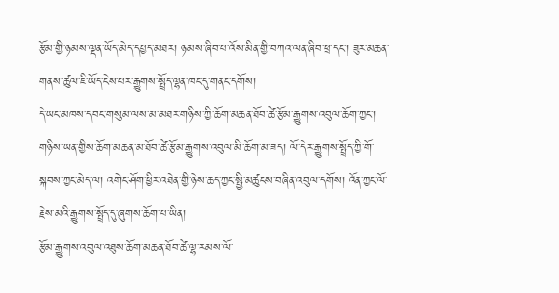རྩོམ་གྱི་ཉམས་ལྡན་ཡོད་མེད་དཔྱད་མཐར། ཉམས་ཞིབ་པ་འོས་མིན་གྱི་བཀའ་ལན་ཞིབ་ཕྲ་དང་། ཟུར་མཆན་གནས་ཚུལ་ཇི་ཡོད་ངེས་པར་རྒྱུགས་སྤྲོད་ལྷན་ཁང་དུ་གནང་དགོས།
དེ་ཡང་མཁས་དབང་གསུམ་ལས་མ་མཐར་གཉིས་ཀྱི་ཆོག་མཆན་ཐོབ་ཚེ་རྩོམ་རྒྱུགས་འབུལ་ཆོག་ཀྱང་། གཉིས་ཡན་གྱིས་ཆོག་མཆན་མ་ཐོབ་ཚེ་རྩོམ་རྒྱུགས་འབུལ་མི་ཆོག་མ་ཟད། ལོ་དེར་རྒྱུགས་སྤྲོད་ཀྱི་གོ་སྐབས་ཀྱང་མེད་ལ། འགེང་ཤོག་ཕྱིར་འཐེན་གྱི་ཉེས་ཆད་ཀྱང་སྤྱི་མཚུངས་བཞིན་འབུལ་དགོས། འོན་ཀྱང་ལོ་རྗེས་མའི་རྒྱུགས་སྤྲོད་དུ་ཞུགས་ཆོག་པ་ཡིན།
རྩོམ་རྒྱུགས་འབུལ་འཐུས་ཆོག་མཆན་ཐོབ་ཚེ་ལྷ་རམས་ལོ་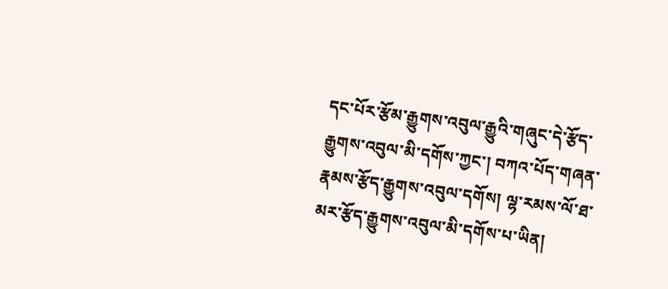དང་པོར་རྩོམ་རྒྱུགས་འབུལ་རྒྱུའི་གཞུང་དེ་རྩོད་རྒྱུགས་འབུལ་མི་དགོས་ཀྱང་། བཀའ་པོད་གཞན་རྣམས་རྩོད་རྒྱུགས་འབུལ་དགོས། ལྷ་རམས་ལོ་ཐ་མར་རྩོད་རྒྱུགས་འབུལ་མི་དགོས་པ་ཡིན།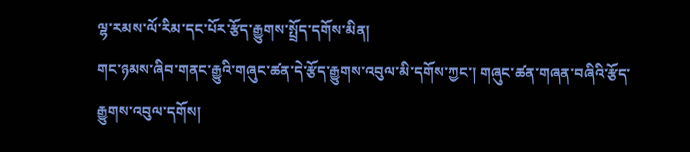ལྷ་རམས་ལོ་རིམ་དང་པོར་རྩོད་རྒྱུགས་སྤྲོད་དགོས་མིན།
གང་ཉམས་ཞིབ་གནང་རྒྱུའི་གཞུང་ཚན་དེ་རྩོད་རྒྱུགས་འབུལ་མི་དགོས་ཀྱང་། གཞུང་ཚན་གཞན་བཞིའི་རྩོད་རྒྱུགས་འབུལ་དགོས།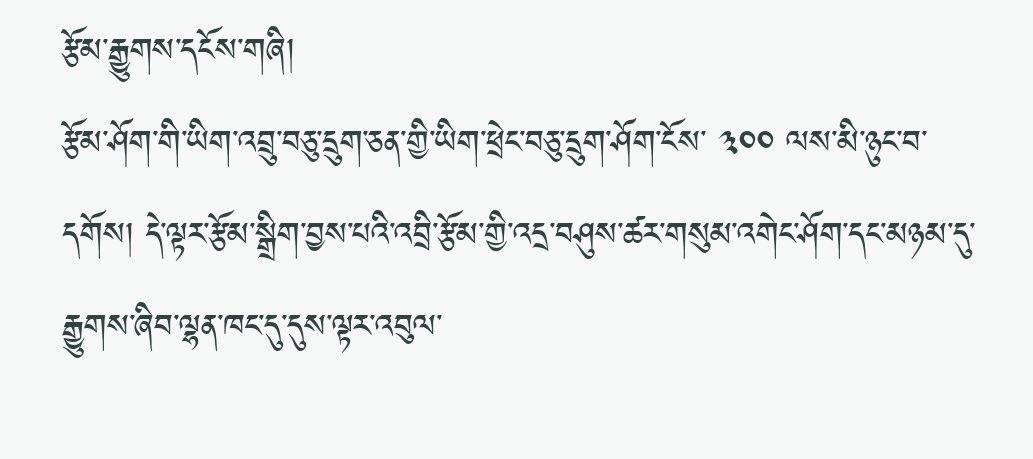རྩོམ་རྒྱུགས་དངོས་གཞི།
རྩོམ་ཤོག་གི་ཡིག་འབྲུ་བཅུ་དྲུག་ཅན་གྱི་ཡིག་ཕྲེང་བཅུ་དྲུག་ཤོག་ངོས་ ༣༠༠ ལས་མི་ཉུང་བ་དགོས། དེ་ལྟར་རྩོམ་སྒྲིག་བྱས་པའི་འབྲི་རྩོམ་གྱི་འདྲ་བཤུས་ཚར་གསུམ་འགེང་ཤོག་དང་མཉམ་དུ་རྒྱུགས་ཞིབ་ལྷན་ཁང་དུ་དུས་ལྟར་འབུལ་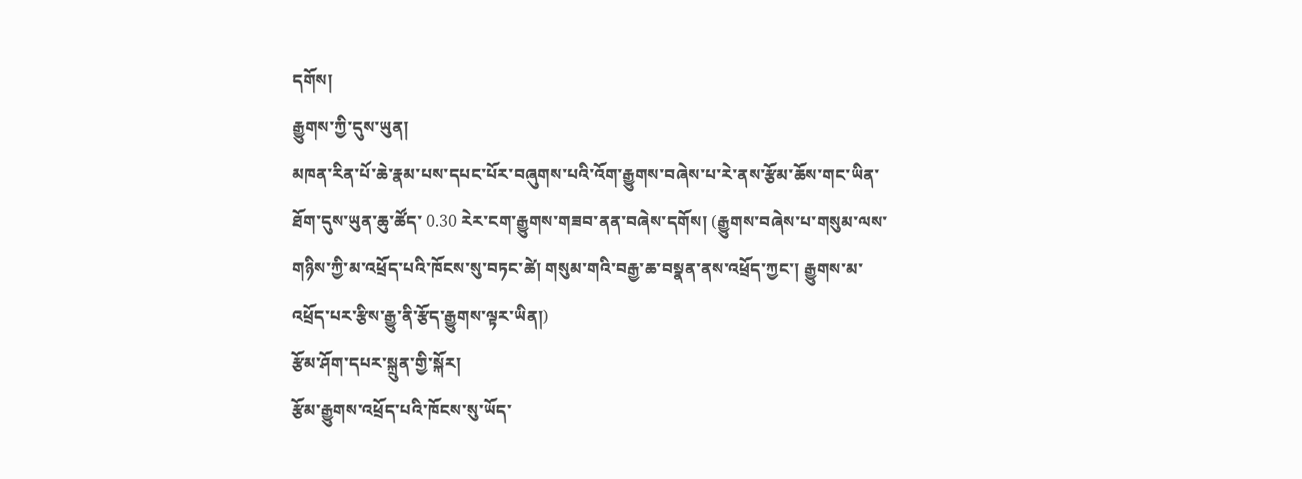དགོས།
རྒྱུགས་ཀྱི་དུས་ཡུན།
མཁན་རིན་པོ་ཆེ་རྣམ་པས་དཔང་པོར་བཞུགས་པའི་འོག་རྒྱུགས་བཞེས་པ་རེ་ནས་རྩོམ་ཆོས་གང་ཡིན་ཐོག་དུས་ཡུན་ཆུ་ཚོད་ 0.30 རེར་ངག་རྒྱུགས་གཟབ་ནན་བཞེས་དགོས། (རྒྱུགས་བཞེས་པ་གསུམ་ལས་གཉིས་ཀྱི་མ་འཕྲོད་པའི་ཁོངས་སུ་བཏང་ཚེ། གསུམ་གའི་བརྒྱ་ཆ་བསྣན་ནས་འཕྲོད་ཀྱང་། རྒྱུགས་མ་འཕྲོད་པར་རྩིས་རྒྱུ་ནི་རྩོད་རྒྱུགས་ལྟར་ཡིན།)
རྩོམ་ཤོག་དཔར་སྐྲུན་གྱི་སྐོར།
རྩོམ་རྒྱུགས་འཕྲོད་པའི་ཁོངས་སུ་ཡོད་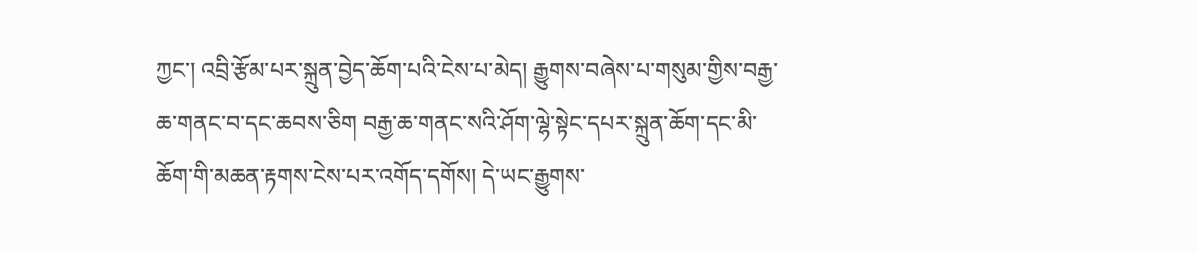ཀྱང་། འབྲི་རྩོམ་པར་སྐྲུན་བྱེད་ཆོག་པའི་ངེས་པ་མེད། རྒྱུགས་བཞེས་པ་གསུམ་གྱིས་བརྒྱ་ཆ་གནང་བ་དང་ཆབས་ཅིག བརྒྱ་ཆ་གནང་སའི་ཤོག་ལྷེ་སྟེང་དཔར་སྐྲུན་ཆོག་དང་མི་ཆོག་གི་མཆན་རྟགས་ངེས་པར་འགོད་དགོས། དེ་ཡང་རྒྱུགས་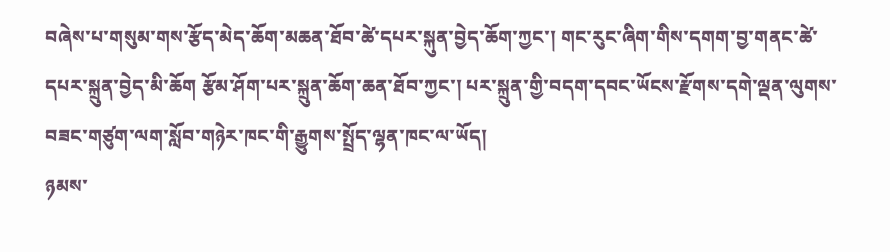བཞེས་པ་གསུམ་གས་རྩོད་མེད་ཆོག་མཆན་ཐོབ་ཚེ་དཔར་སྐུན་བྱེད་ཆོག་ཀྱང་། གང་རུང་ཞིག་གིས་དགག་བྱ་གནང་ཚེ་དཔར་སྐྲུན་བྱེད་མི་ཆོག རྩོམ་ཤོག་པར་སྐྲུན་ཆོག་ཆན་ཐོབ་ཀྱང་། པར་སྐྲུན་གྱི་བདག་དབང་ཡོངས་རྫོགས་དགེ་ལྡན་ལུགས་བཟང་གཙུག་ལག་སློབ་གཉེར་ཁང་གི་རྒྱུགས་སྤྲོད་ལྷན་ཁང་ལ་ཡོད།
ཉམས་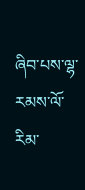ཞིབ་པས་ལྷ་རམས་ལོ་རིམ་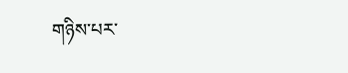གཉིས་པར་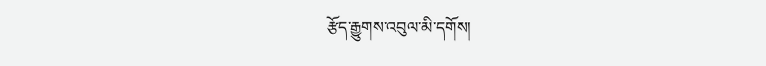རྩོད་རྒྱུགས་འབུལ་མི་དགོས།